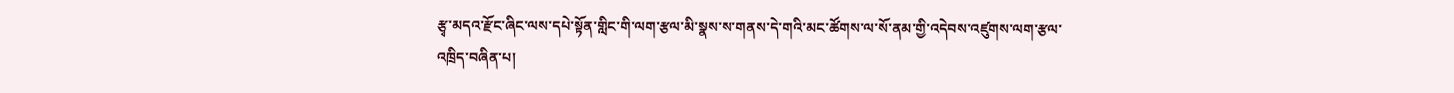རྩྭ་མདའ་རྫོང་ཞིང་ལས་དཔེ་སྟོན་གླིང་གི་ལག་རྩལ་མི་སྣས་ས་གནས་དེ་གའི་མང་ཚོགས་ལ་སོ་ནམ་གྱི་འདེབས་འཛུགས་ལག་རྩལ་འཁྲིད་བཞིན་པ།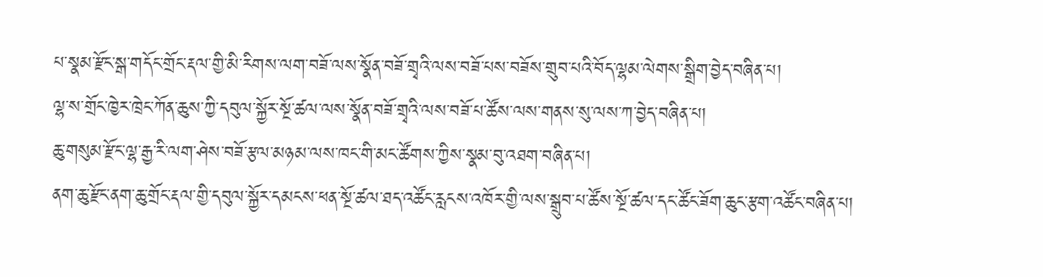པ་སྣམ་རྫོང་སྒ་གདོང་གྲོང་རྡལ་གྱི་མི་རིགས་ལག་བཟོ་ལས་སྣོན་བཟོ་གྲྭའི་ལས་བཟོ་པས་བཟོས་གྲུབ་པའི་བོད་ལྷམ་ལེགས་སྒྲིག་བྱེད་བཞིན་པ།
ལྷ་ས་གྲོང་ཁྱེར་ཁྲེང་ཀོན་ཆུས་ཀྱི་དབུལ་སྐྱོར་སྔོ་ཚལ་ལས་སྣོན་བཟོ་གྲྭའི་ལས་བཟོ་པ་ཚོས་ལས་གནས་སུ་ལས་ཀ་བྱེད་བཞིན་པ།
ཆུ་གསུམ་རྫོང་ལྷ་རྒྱ་རི་ལག་ཤེས་བཟོ་རྩལ་མཉམ་ལས་ཁང་གི་མང་ཚོགས་ཀྱིས་སྣམ་བུ་འཐག་བཞིན་པ།
ནག་ཆུ་རྫོང་ནག་ཆུ་གྲོང་རྡལ་གྱི་དབུལ་སྐྱོར་དམངས་ཕན་སྔོ་ཚལ་ཐད་འཚོང་རླངས་འཁོར་གྱི་ལས་སྒྲུབ་པ་ཚོས་སྔོ་ཚལ་དང་ཚོང་ཟོག་ཆུང་རྩག་འཚོང་བཞིན་པ།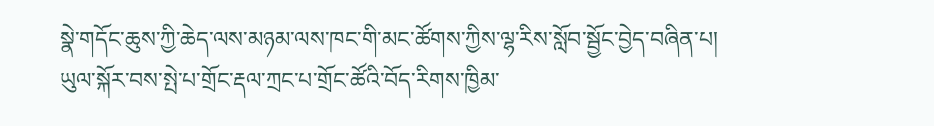སྣེ་གདོང་ཆུས་ཀྱི་ཆེད་ལས་མཉམ་ལས་ཁང་གི་མང་ཚོགས་ཀྱིས་ལྷ་རིས་སློབ་སྦྱོང་བྱེད་བཞིན་པ།
ཡུལ་སྐོར་བས་སྤེ་པ་གྲོང་རྡལ་ཀྲང་པ་གྲོང་ཚོའི་བོད་རིགས་ཁྱིམ་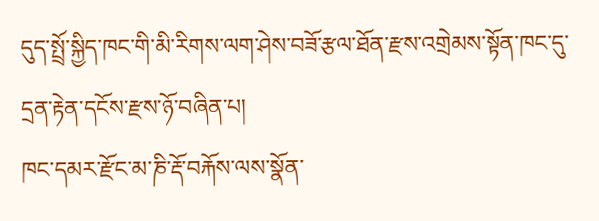དུད་སྤྲོ་སྐྱིད་ཁང་གི་མི་རིགས་ལག་ཤེས་བཟོ་རྩལ་ཐོན་རྫས་འགྲེམས་སྟོན་ཁང་དུ་དྲན་རྟེན་དངོས་རྫས་ཉོ་བཞིན་པ།
ཁང་དམར་རྫོང་མ་ཎི་རྡོ་བརྐོས་ལས་སྣོན་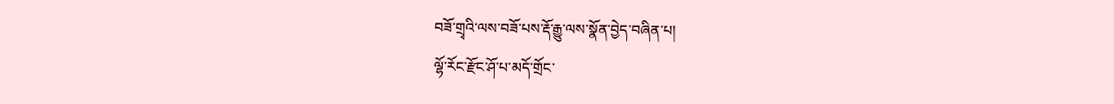བཟོ་གྲྭའི་ལས་བཟོ་པས་རྡོ་རྒྱུ་ལས་སྣོན་བྱེད་བཞིན་པ།
ལྷོ་རོང་རྫོང་ཤོ་པ་མདོ་གྲོང་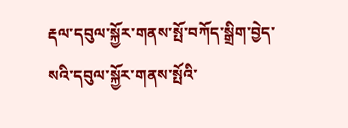རྡལ་དབུལ་སྐྱོར་གནས་སྤོ་བཀོད་སྒྲིག་བྱེད་སའི་དབུལ་སྐྱོར་གནས་སྤོའི་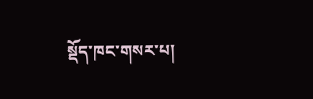སྡོད་ཁང་གསར་པ།